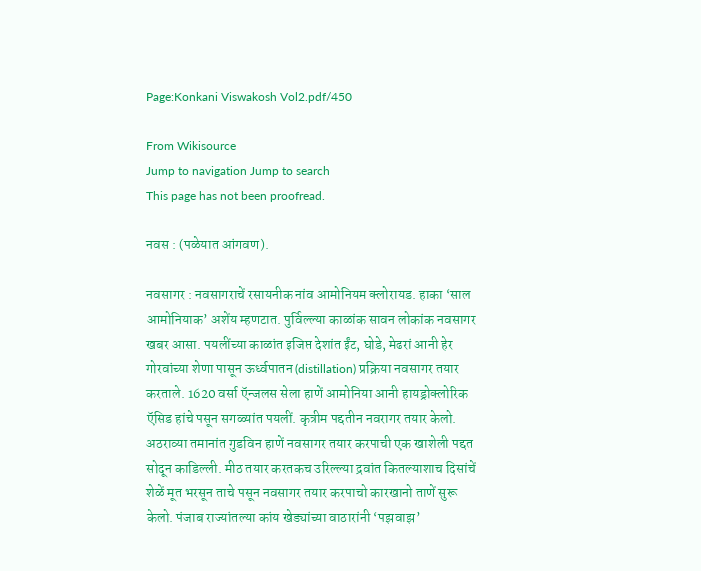Page:Konkani Viswakosh Vol2.pdf/450

From Wikisource
Jump to navigation Jump to search
This page has not been proofread.

नवस : (पळेयात आंगवण).

नवसागर : नवसागराचें रसायनीक नांव आमोनियम क्लोरायड. हाका ‘साल आमोनियाक’ अशेंय म्हणटात. पुर्विल्ल्या काळांक सावन लोकांक नवसागर खबर आसा. पयलींच्या काळांत इजिप्त देशांत ईंट, घोडे, मेढरां आनी हेर गोरवांच्या शेणा पासून ऊर्ध्वपातन (distillation) प्रक्रिया नवसागर तयार करताले. 1620 वर्सा ऍन्जलस सेला हाणें आमोनिया आनी हायड्रोक्लोरिक ऍसिड हांचे पसून सगळ्यांत पयलीं. कृत्रीम पद्दतीन नवरागर तयार केलो. अठराव्या तमानांत गुडविन हाणें नवसागर तयार करपाची एक खाशेली पद्दत सोदून काडिल्ली. मीठ तयार करतकच उरिल्ल्या द्रवांत कितल्याशाच दिसांचें शेळें मूत भरसून ताचे पसून नवसागर तयार करपाचो कारखानो ताणें सुरू केलो. पंजाब राज्यांतल्या कांय खेड्यांच्या वाठारांनी ‘पझवाझ’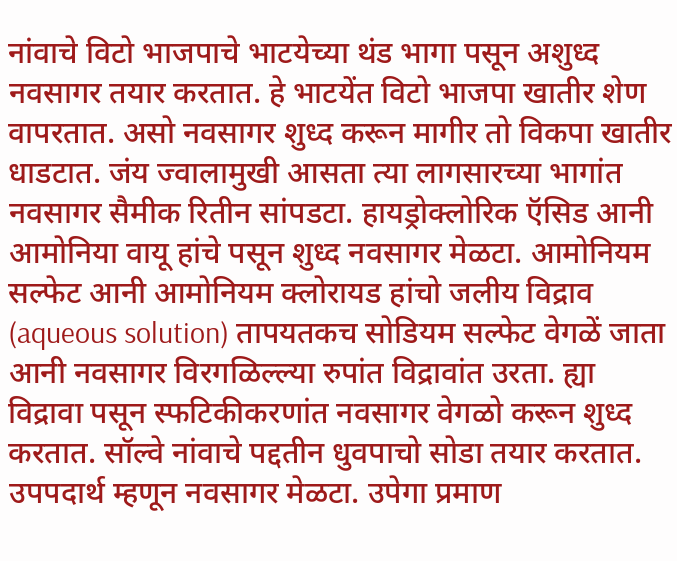नांवाचे विटो भाजपाचे भाटयेच्या थंड भागा पसून अशुध्द नवसागर तयार करतात. हे भाटयेंत विटो भाजपा खातीर शेण वापरतात. असो नवसागर शुध्द करून मागीर तो विकपा खातीर धाडटात. जंय ज्वालामुखी आसता त्या लागसारच्या भागांत नवसागर सैमीक रितीन सांपडटा. हायड्रोक्लोरिक ऍसिड आनी आमोनिया वायू हांचे पसून शुध्द नवसागर मेळटा. आमोनियम सल्फेट आनी आमोनियम क्लोरायड हांचो जलीय विद्राव (aqueous solution) तापयतकच सोडियम सल्फेट वेगळें जाता आनी नवसागर विरगळिल्ल्या रुपांत विद्रावांत उरता. ह्या विद्रावा पसून स्फटिकीकरणांत नवसागर वेगळो करून शुध्द करतात. सॉल्वे नांवाचे पद्दतीन धुवपाचो सोडा तयार करतात. उपपदार्थ म्हणून नवसागर मेळटा. उपेगा प्रमाण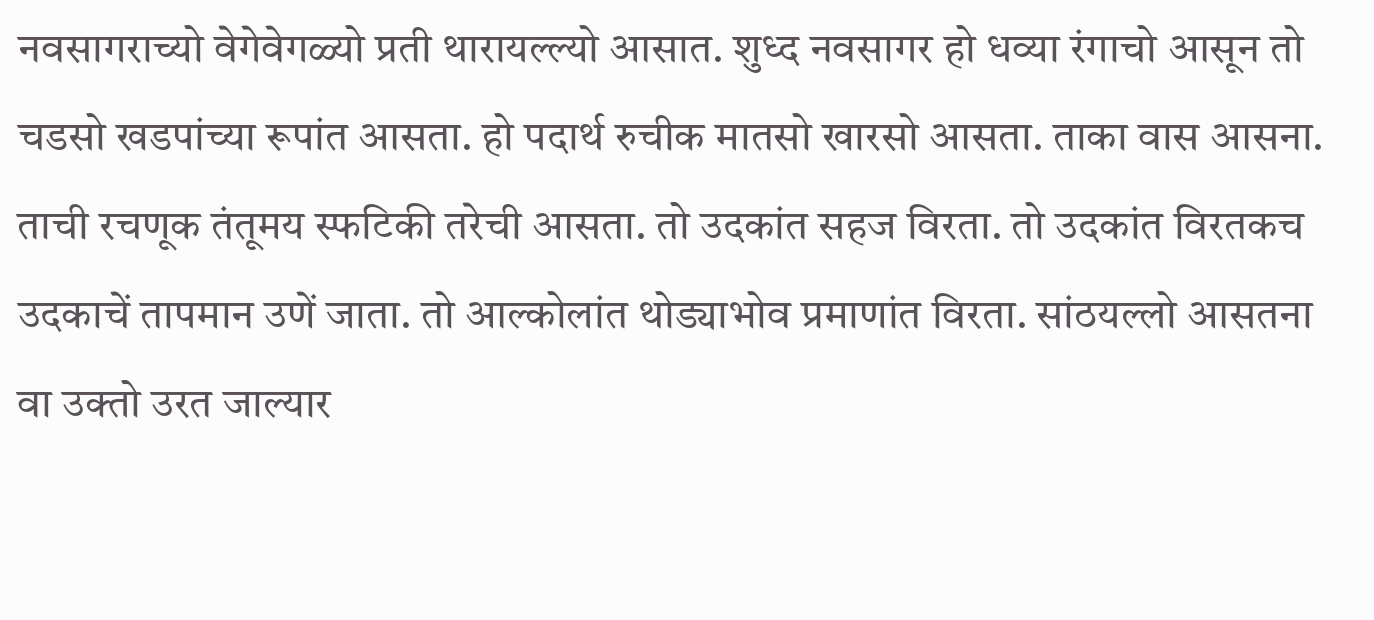नवसागराच्यो वेगेवेगळ्यो प्रती थारायल्ल्यो आसात. शुध्द नवसागर हो धव्या रंगाचो आसून तो चडसो खडपांच्या रूपांत आसता. हो पदार्थ रुचीक मातसो खारसो आसता. ताका वास आसना. ताची रचणूक तंतूमय स्फटिकी तरेची आसता. तो उदकांत सहज विरता. तो उदकांत विरतकच उदकाचें तापमान उणें जाता. तो आल्कोलांत थोड्याभोव प्रमाणांत विरता. सांठयल्लो आसतना वा उक्तो उरत जाल्यार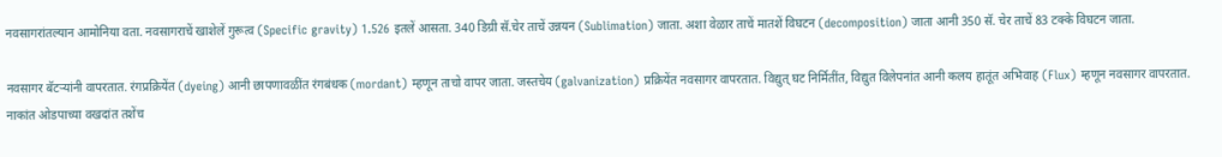नवसागरांतल्यान आमोनिया वता. नवसागराचें खाशेलें गुरूत्व (Specific gravity) 1.526 इतलें आसता. 340 डिग्री सॅ.चेर ताचें उन्नयन (Sublimation) जाता. अशा वेळार ताचें मातशें विघटन (decomposition) जाता आनी 350 सॅ. चेर ताचें 83 टक्के विघटन जाता.

नवसागर बॅटऱ्यांनी वापरतात. रंगप्रक्रियेंत (dyeing) आनी छापणावळींत रंगबंधक (mordant) म्हणून ताचो वापर जाता. जस्तचेय (galvanization) प्रक्रियेंत नवसागर वापरतात. विद्युत् घट निर्मितींत, विद्युत विलेपनांत आनी कलय हातूंत अभिवाह (Flux) म्हणून नवसागर वापरतात. नाकांत ओडपाच्या वखदांत तशेंच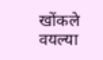खोंकले वयल्या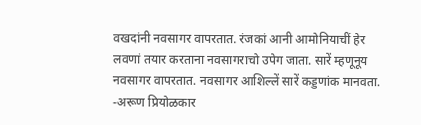वखदांनी नवसागर वापरतात. रंजकां आनी आमोनियाचीं हेर लवणां तयार करताना नवसागराचो उपेग जाता. सारें म्हणूनूय नवसागर वापरतात. नवसागर आशिल्लें सारें कड्डणांक मानवता. -अरूण प्रियोळकार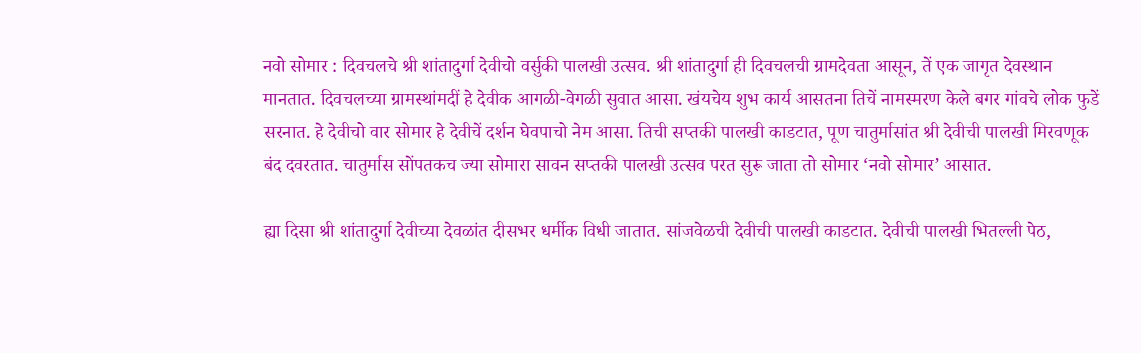नवो सोमार : दिवचलचे श्री शांतादुर्गा देवीचो वर्सुकी पालखी उत्सव. श्री शांतादुर्गा ही दिवचलची ग्रामदेवता आसून, तें एक जागृत देवस्थान मानतात. दिवचलच्या ग्रामस्थांमदीं हे देवीक आगळी-वेगळी सुवात आसा. खंयचेय शुभ कार्य आसतना तिचें नामस्मरण केले बगर गांवचे लोक फुडें सरनात. हे देवीचो वार सोमार हे देवीचें दर्शन घेवपाचो नेम आसा. तिची सप्तकी पालखी काडटात, पूण चातुर्मासांत श्री देवीची पालखी मिरवणूक बंद दवरतात. चातुर्मास सोंपतकच ज्या सोमारा सावन सप्तकी पालखी उत्सव परत सुरू जाता तो सोमार ‘नवो सोमार’ आसात.

ह्या दिसा श्री शांतादुर्गा देवीच्या देवळांत दीसभर धर्मीक विधी जातात. सांजवेळची देवीची पालखी काडटात. देवीची पालखी भितल्ली पेठ,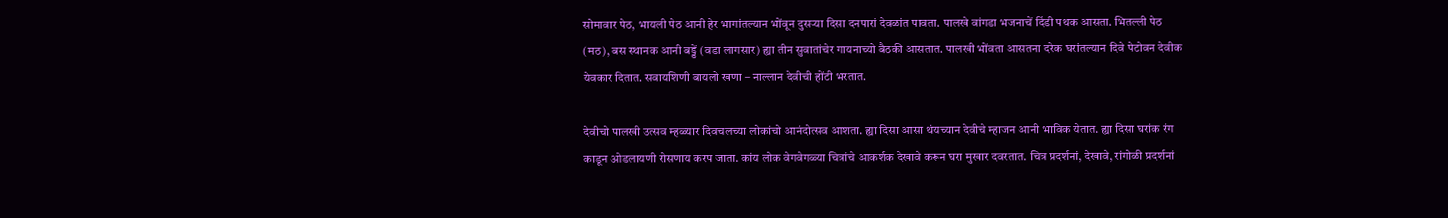सोमावार पेठ, भायली पेठ आनी हेर भागांतल्यान भोंवून दुसऱ्या दिसा दनपारां देवळांत पावता. पालखे वांगडा भजनाचें दिंडी पथक आसता. भितल्ली पेठ (मठ), बस स्थानक आनी बड्डें (वडा लागसार) ह्या तीन सुवातांचेर गायनाच्यो बैठकी आसतात. पालखी भोंवता आसतना दरेक घरांतल्यान दिवे पेटोवन देवीक येवकार दितात. सवायशिणी बायलो खणा – नाल्लान देवीची होंटी भरतात.

देवीचो पालखी उत्सव म्हळ्यार दिवचलच्या लोकांचो आनंदोत्सव आशता. ह्या दिसा आसा थंयच्यान देवीचे म्हाजन आनी भाविक येतात. ह्या दिसा घरांक रंग काडून ओडलायणी रोसणाय करप जाता. कांय लोक वेगवेगळ्या चित्रांचे आकर्शक देखावे करून घरा मुखार दवरतात. चित्र प्रदर्शनां, देखावे, रांगोळी प्रदर्शनां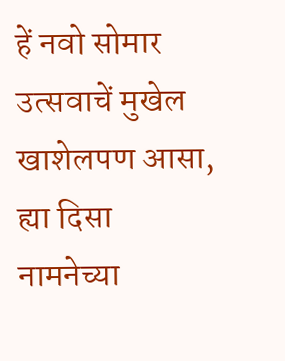हें नवो सोमार उत्सवाचें मुखेल खाशेलपण आसा, ह्या दिसा नामनेच्या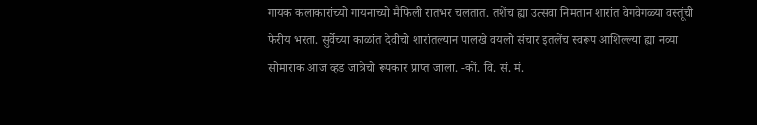गायक कलाकारांच्यो गायनाच्यो मैफिली रातभर चलतात. तशेंच ह्या उत्सवा निमतान शारांत वेगवेगळ्या वस्तूंची फेरीय भरता. सुर्वेच्या काळांत देवीचो शारांतल्यान पालखे वयलो संचार इतलेंच स्वरूप आशिल्ल्या ह्या नव्या सोमाराक आज व्हड जात्रेचो रूपकार प्राप्त जाला. -कों. वि. सं. मं.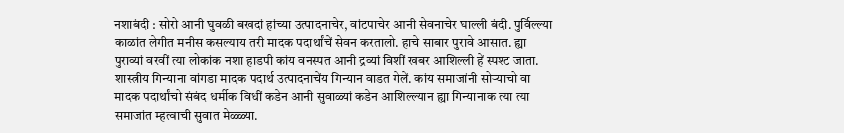नशाबंदी : सोरो आनी घुवळी बखदां हांच्या उत्पादनाचेर, वांटपाचेर आनी सेवनाचेर घाल्ली बंदी. पुर्विल्ल्या काळांत लेगीत मनीस कसल्याय तरी मादक पदार्थांचें सेवन करतालो. हाचे साबार पुरावे आसात. ह्या पुराव्यां वरवीं त्या लोकांक नशा हाडपी कांय वनस्पत आनी द्रव्यां विशीं खबर आशिल्ली हें स्पश्ट जाता. शास्त्रीय गिन्याना वांगडा मादक पदार्थ उत्पादनाचेंय गिन्यान वाडत गेलें. कांय समाजांनी सोऱ्याचो वा मादक पदार्थांचो संबंद धर्मीक विधीं कडेन आनी सुवाळ्यां कडेन आशिल्ल्यान ह्या गिन्यानाक त्या त्या समाजांत म्हत्वाची सुवात मेळ्ळ्या.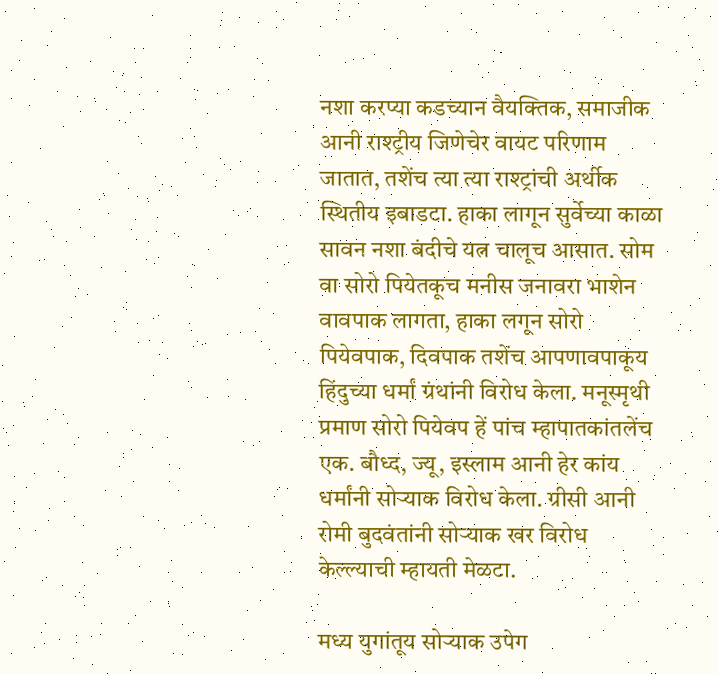नशा करप्या कडच्यान वैयक्तिक, समाजीक आनी राश्ट्रीय जिणेचेर वायट परिणाम जातात, तशेंच त्या त्या राश्ट्रांची अर्थीक स्थितीय इबाडटा. हाका लागून सुर्वेच्या काळा सावन नशा बंदीचे यत्न चालूच आसात. सोम वा सोरो पियेतकूच मनीस जनावरा भाशेन वावपाक लागता, हाका लगून सोरो पियेवपाक, दिवपाक तशेंच आपणावपाकूय हिंदुच्या धर्मां ग्रंथांनी विरोध केला. मनूस्मृथी प्रमाण सोरो पियेवप हें पांच म्हापातकांतलेंच एक. बौध्द, ज्यू, इस्लाम आनी हेर कांय धर्मांनी सोऱ्याक विरोध केला. ग्रीसी आनी रोमी बुदवंतांनी सोऱ्याक खर विरोध केल्ल्याची म्हायती मेळटा.

मध्य युगांतूय सोऱ्याक उपेग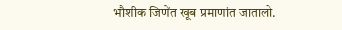भौशीक जिणेंत खूब प्रमाणांत जातालो.